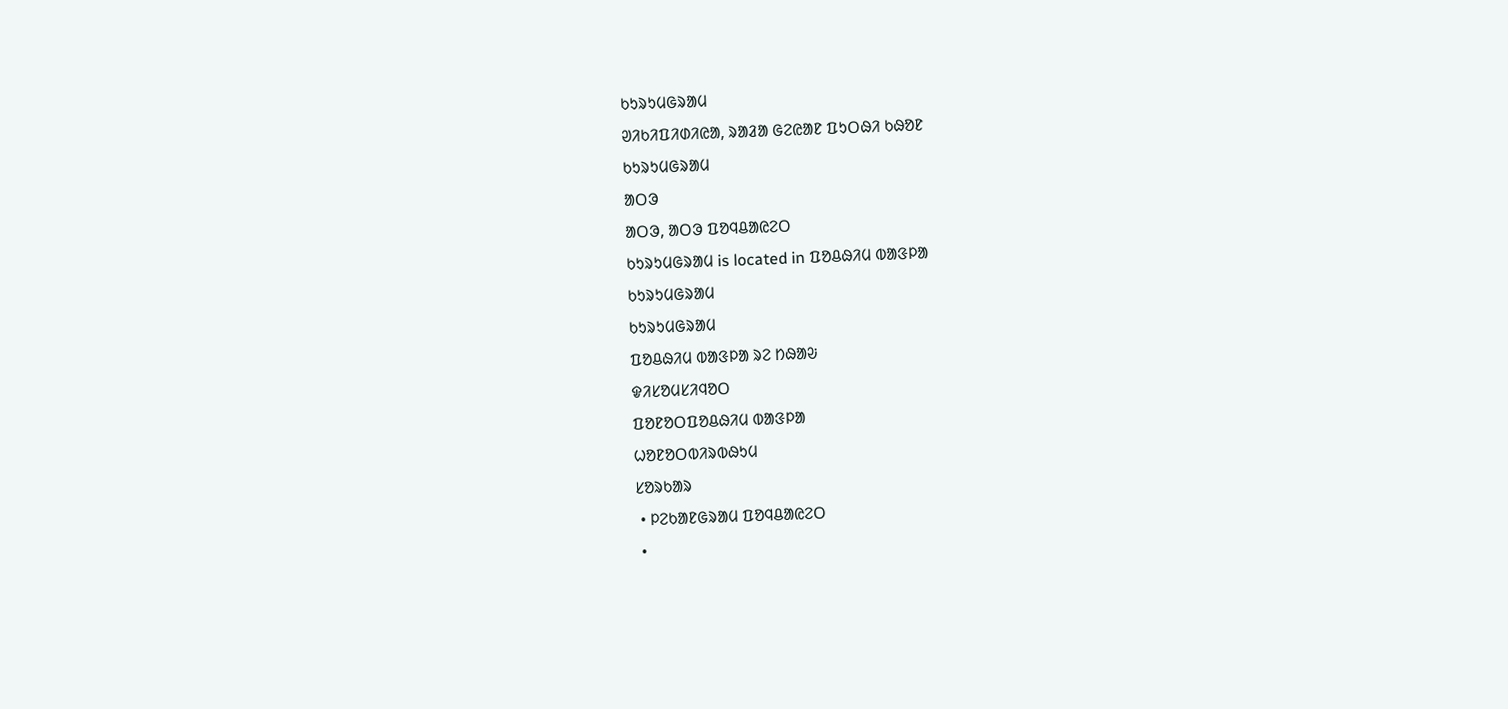ᱠᱩᱨᱩᱢᱜᱨᱟᱢ
ᱣᱤᱠᱤᱯᱤᱰᱤᱭᱟ, ᱨᱟᱲᱟ ᱜᱮᱭᱟᱱ ᱯᱩᱛᱷᱤ ᱠᱷᱚᱱ
ᱠᱩᱨᱩᱢᱜᱨᱟᱢ
ᱟᱛᱳ
ᱟᱛᱳ, ᱟᱛᱳ ᱯᱚᱧᱪᱟᱭᱮᱛ
ᱠᱩᱨᱩᱢᱜᱨᱟᱢ is located in ᱯᱚᱪᱷᱤᱢ ᱵᱟᱝᱞᱟ
ᱠᱩᱨᱩᱢᱜᱨᱟᱢ
ᱠᱩᱨᱩᱢᱜᱨᱟᱢ
ᱯᱚᱪᱷᱤᱢ ᱵᱟᱝᱞᱟ ᱨᱮ ᱴᱷᱟᱶ
ᱫᱤᱥᱚᱢᱥᱤᱧᱚᱛ
ᱯᱚᱱᱚᱛᱯᱚᱪᱷᱤᱢ ᱵᱟᱝᱞᱟ
ᱦᱚᱱᱚᱛᱵᱤᱨᱵᱷᱩᱢ
ᱥᱚᱨᱠᱟᱨ
 • ᱞᱮᱠᱟᱱᱜᱨᱟᱢ ᱯᱚᱧᱪᱟᱭᱮᱛ
 •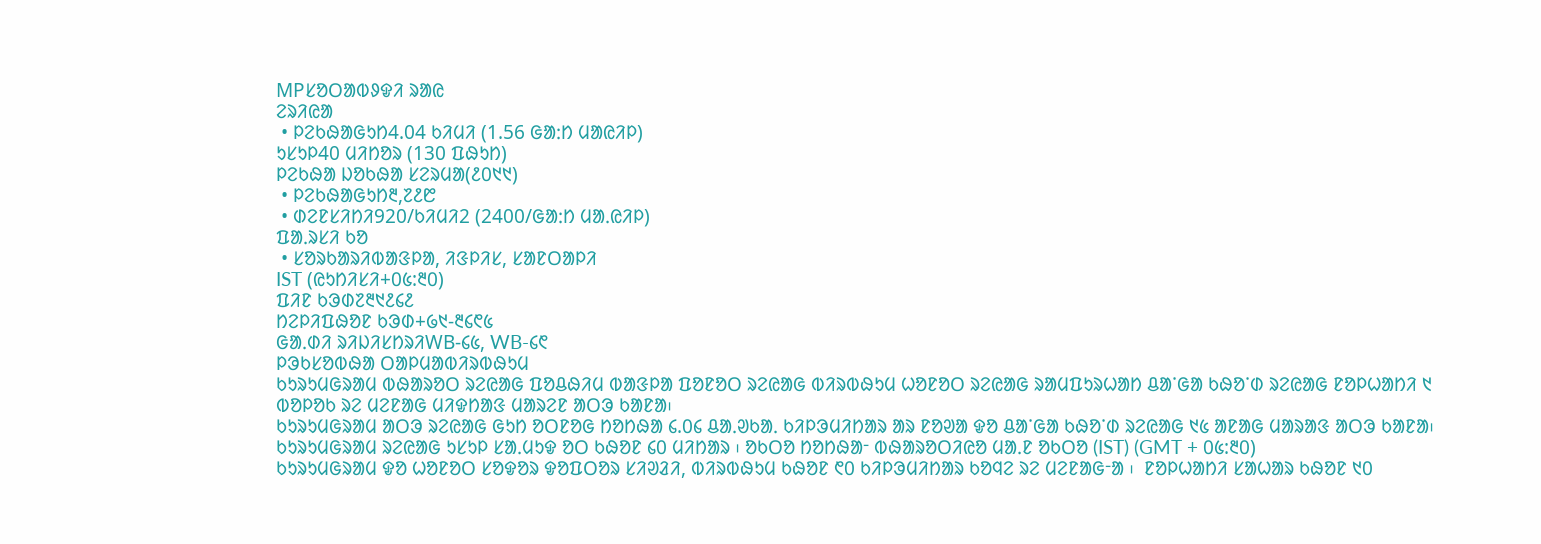MPᱥᱚᱛᱟᱵᱽᱫᱤ ᱨᱟᱭ
ᱮᱨᱤᱭᱟ
 • ᱞᱮᱠᱷᱟᱜᱩᱴ4.04 ᱠᱤᱢᱤ (1.56 ᱜᱟᱺᱴ ᱢᱟᱭᱤᱞ)
ᱩᱥᱩᱞ40 ᱢᱤᱴᱚᱨ (130 ᱯᱷᱩᱴ)
ᱞᱮᱠᱷᱟ ᱡᱚᱠᱷᱟ ᱥᱮᱨᱢᱟ(᱒᱐᱑᱑)
 • ᱞᱮᱠᱷᱟᱜᱩᱴ᱓,᱗᱒᱘
 • ᱰᱮᱱᱥᱤᱴᱤ920/ᱠᱤᱢᱤ2 (2400/ᱜᱟᱺᱴ ᱢᱟᱹᱭᱤᱞ)
ᱯᱟᱹᱨᱥᱤ ᱠᱚ
 • ᱥᱚᱨᱠᱟᱨᱤᱵᱟᱝᱞᱟ, ᱤᱝᱞᱤᱥ, ᱥᱟᱱᱛᱟᱞᱤ
IST (ᱭᱩᱴᱤᱥᱤ+᱐᱕:᱓᱐)
ᱯᱤᱱ ᱠᱳᱰ᱗᱓᱑᱒᱔᱒
ᱴᱮᱞᱤᱯᱷᱚᱱ ᱠᱳᱰ+᱙᱑-᱓᱔᱖᱕
ᱜᱟᱹᱰᱤ ᱨᱤᱡᱤᱥᱴᱨᱤWB-᱔᱕, WB-᱔᱖
ᱞᱳᱠᱥᱚᱵᱷᱟ ᱛᱟᱞᱢᱟᱵᱤᱨᱵᱷᱩᱢ
ᱠᱩᱨᱩᱢᱜᱨᱟᱢ ᱵᱷᱟᱨᱚᱛ ᱨᱮᱭᱟᱜ ᱯᱚᱪᱷᱤᱢ ᱵᱟᱝᱞᱟ ᱯᱚᱱᱚᱛ ᱨᱮᱭᱟᱜ ᱵᱤᱨᱵᱷᱩᱢ ᱦᱚᱱᱚᱛ ᱨᱮᱭᱟᱜ ᱨᱟᱢᱯᱩᱨᱦᱟᱴ ᱪᱟᱸᱜᱟ ᱠᱷᱚᱸᱰ ᱨᱮᱭᱟᱜ ᱱᱚᱞᱦᱟᱴᱤ ᱑ ᱵᱚᱞᱚᱠ ᱨᱮ ᱢᱮᱱᱟᱜ ᱢᱤᱫᱴᱟᱝ ᱢᱟᱨᱮᱱ ᱟᱛᱳ ᱠᱟᱱᱟ᱾
ᱠᱩᱨᱩᱢᱜᱨᱟᱢ ᱟᱛᱳ ᱨᱮᱭᱟᱜ ᱜᱩᱴ ᱚᱛᱱᱚᱜ ᱴᱚᱴᱷᱟ ᱔.᱐᱔ ᱪᱟᱹᱣᱠᱟᱹ ᱠᱤᱞᱳᱢᱤᱴᱟᱨ ᱟᱨ ᱱᱚᱣᱟ ᱫᱚ ᱪᱟᱸᱜᱟ ᱠᱷᱚᱸᱰ ᱨᱮᱭᱟᱜ ᱑᱕ ᱟᱱᱟᱜ ᱢᱟᱨᱟᱝ ᱟᱛᱳ ᱠᱟᱱᱟ᱾  ᱠᱩᱨᱩᱢᱜᱨᱟᱢ ᱨᱮᱭᱟᱜ ᱩᱥᱩᱞ ᱥᱟᱹᱢᱩᱫ ᱚᱛ ᱠᱷᱚᱱ ᱔᱐ ᱢᱤᱴᱟᱨ ᱾ ᱚᱠᱛᱚ ᱴᱚᱴᱷᱟᱼ ᱵᱷᱟᱨᱚᱛᱤᱭᱚ ᱢᱟᱹᱱ ᱚᱠᱛᱚ (IST) (GMT + ᱐᱕:᱓᱐)
ᱠᱩᱨᱩᱢᱜᱨᱟᱢ ᱫᱚ ᱦᱚᱱᱚᱛ ᱥᱚᱫᱚᱨ ᱫᱚᱯᱛᱚᱨ ᱥᱤᱣᱲᱤ, ᱵᱤᱨᱵᱷᱩᱢ ᱠᱷᱚᱱ ᱖᱐ ᱠᱤᱞᱳᱢᱤᱴᱟᱨ ᱠᱚᱧᱮ ᱨᱮ ᱢᱮᱱᱟᱜᱼᱟ ᱾  ᱱᱚᱞᱦᱟᱴᱤ ᱥᱟᱦᱟᱨ ᱠᱷᱚᱱ ᱑᱐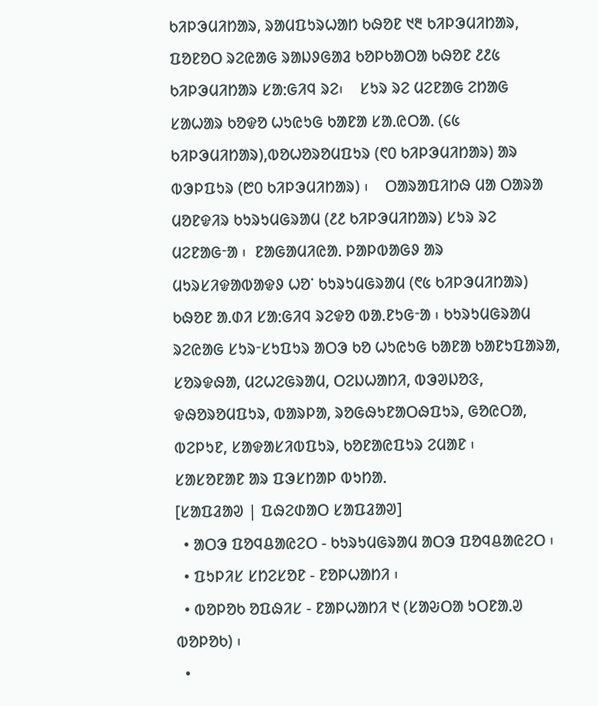ᱠᱤᱞᱳᱢᱤᱴᱟᱨ, ᱨᱟᱢᱯᱩᱨᱦᱟᱴ ᱠᱷᱚᱱ ᱑᱓ ᱠᱤᱞᱳᱢᱤᱴᱟᱨ, ᱯᱚᱱᱚᱛ ᱨᱮᱭᱟᱜ ᱨᱟᱡᱽᱜᱟᱲ ᱠᱚᱞᱠᱟᱛᱟ ᱠᱷᱚᱱ ᱒᱒᱕ ᱠᱤᱞᱳᱢᱤᱴᱟᱨ ᱥᱟᱺᱜᱤᱧ ᱨᱮ᱾    ᱥᱩᱨ ᱨᱮ ᱢᱮᱱᱟᱜ ᱮᱴᱟᱜ ᱥᱟᱦᱟᱨ ᱠᱚᱫᱚ ᱦᱩᱭᱩᱜ ᱠᱟᱱᱟ ᱥᱟᱹᱭᱛᱟᱹ (᱔᱕ ᱠᱤᱞᱳᱢᱤᱴᱟᱨ),ᱵᱚᱦᱚᱨᱚᱢᱯᱩᱨ (᱖᱐ ᱠᱤᱞᱳᱢᱤᱴᱟᱨ) ᱟᱨ ᱵᱳᱞᱯᱩᱨ (᱘᱐ ᱠᱤᱞᱳᱢᱤᱴᱟᱨ) ᱾    ᱛᱟᱨᱟᱯᱤᱴᱷ ᱢᱟ ᱛᱟᱨᱟ ᱢᱚᱱᱫᱤᱨ ᱠᱩᱨᱩᱢᱜᱨᱟᱢ (᱒᱒ ᱠᱤᱞᱳᱢᱤᱴᱟᱨ) ᱥᱩᱨ ᱨᱮ ᱢᱮᱱᱟᱜᱼᱟ ᱾  ᱱᱟᱜᱟᱢᱤᱭᱟᱹ ᱞᱟᱞᱵᱟᱜᱽ ᱟᱨ ᱢᱩᱨᱥᱤᱫᱟᱵᱟᱫᱽ ᱦᱚᱸ ᱠᱩᱨᱩᱢᱜᱨᱟᱢ (᱖᱕ ᱠᱤᱞᱳᱢᱤᱴᱟᱨ) ᱠᱷᱚᱱ ᱟᱹᱰᱤ ᱥᱟᱺᱜᱤᱧ ᱨᱮᱫᱚ ᱵᱟᱹᱱᱩᱜᱼᱟ ᱾ ᱠᱩᱨᱩᱢᱜᱨᱟᱢ ᱨᱮᱭᱟᱜ ᱥᱩᱨᱼᱥᱩᱯᱩᱨ ᱟᱛᱳ ᱠᱚ ᱦᱩᱭᱩᱜ ᱠᱟᱱᱟ ᱠᱟᱱᱩᱯᱟᱨᱟ, ᱥᱚᱨᱫᱷᱟ, ᱢᱮᱦᱮᱜᱨᱟᱢ, ᱛᱮᱡᱦᱟᱴᱤ, ᱵᱳᱣᱡᱚᱝ, ᱫᱷᱚᱨᱚᱢᱯᱩᱨ, ᱵᱟᱨᱞᱟ, ᱨᱚᱜᱷᱩᱱᱟᱛᱷᱯᱩᱨ, ᱜᱚᱭᱛᱟ, ᱵᱮᱞᱩᱱ, ᱥᱟᱫᱟᱥᱤᱵᱯᱩᱨ, ᱠᱚᱱᱟᱭᱯᱩᱨ ᱮᱢᱟᱱ ᱾
ᱥᱟᱥᱚᱱᱟᱱ ᱟᱨ ᱯᱳᱥᱴᱟᱞ ᱵᱩᱴᱟᱹ
[ᱥᱟᱯᱲᱟᱣ | ᱯᱷᱮᱰᱟᱛ ᱥᱟᱯᱲᱟᱣ]
  • ᱟᱛᱳ ᱯᱚᱧᱪᱟᱭᱮᱛ - ᱠᱩᱨᱩᱢᱜᱨᱟᱢ ᱟᱛᱳ ᱯᱚᱧᱪᱟᱭᱮᱛ ᱾
  • ᱯᱩᱞᱤᱥ ᱥᱴᱮᱥᱚᱱ - ᱱᱚᱞᱦᱟᱴᱤ ᱾
  • ᱵᱚᱞᱚᱠ ᱚᱯᱷᱤᱥ - ᱱᱟᱞᱦᱟᱴᱤ ᱑ (ᱥᱟᱶᱛᱟ ᱩᱛᱱᱟᱹᱣ ᱵᱚᱞᱚᱠ) ᱾
  •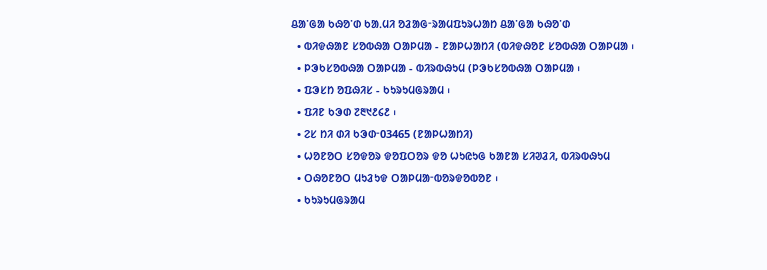ᱪᱟᱸᱜᱟ ᱠᱷᱚᱸᱰ ᱠᱟᱹᱢᱤ ᱚᱲᱟᱜᱼᱨᱟᱢᱯᱩᱨᱦᱟᱴ ᱪᱟᱸᱜᱟ ᱠᱷᱚᱸᱰ
  • ᱵᱤᱫᱷᱟᱱ ᱥᱚᱵᱷᱟ ᱛᱟᱞᱢᱟ - ᱱᱟᱞᱦᱟᱴᱤ (ᱵᱤᱫᱷᱚᱱ ᱥᱚᱵᱷᱟ ᱛᱟᱞᱢᱟ ᱾
  • ᱞᱳᱠᱥᱚᱵᱷᱟ ᱛᱟᱞᱢᱟ - ᱵᱤᱨᱵᱷᱩᱢ (ᱞᱳᱠᱥᱚᱵᱷᱟ ᱛᱟᱞᱢᱟ ᱾
  • ᱯᱳᱥᱴ ᱚᱯᱷᱤᱥ - ᱠᱩᱨᱩᱢᱜᱨᱟᱢ ᱾
  • ᱯᱤᱱ ᱠᱳᱰ ᱗᱓᱑᱒᱔᱒ ᱾
  • ᱮᱥ ᱴᱤ ᱰᱤ ᱠᱳᱰᱼ03465 (ᱱᱟᱞᱦᱟᱴᱤ)
  • ᱦᱚᱱᱚᱛ ᱥᱚᱫᱚᱨ ᱫᱚᱯᱛᱚᱨ ᱫᱚ ᱦᱩᱭᱩᱜ ᱠᱟᱱᱟ ᱥᱤᱣᱲᱤ, ᱵᱤᱨᱵᱷᱩᱢ
  • ᱛᱷᱚᱱᱚᱛ ᱢᱩᱲᱩᱫ ᱛᱟᱞᱢᱟᱼᱵᱚᱨᱫᱚᱵᱚᱱ ᱾
  • ᱠᱩᱨᱩᱢᱜᱨᱟᱢ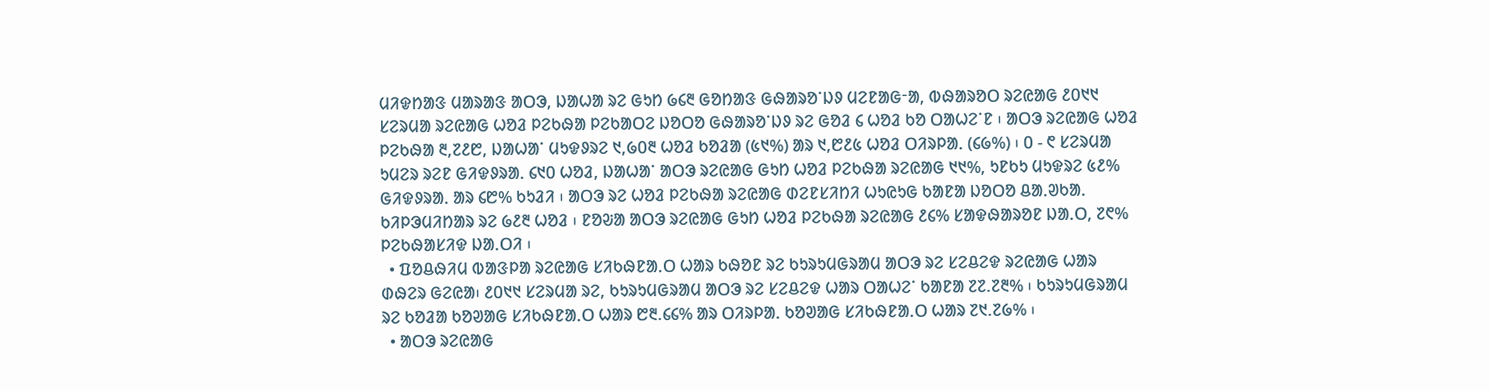ᱢᱤᱫᱴᱟᱝ ᱢᱟᱨᱟᱝ ᱟᱛᱳ, ᱡᱟᱦᱟ ᱨᱮ ᱜᱩᱴ ᱙᱔᱓ ᱜᱚᱴᱟᱝ ᱜᱷᱟᱨᱚᱸᱡᱽ ᱢᱮᱱᱟᱜᱼᱟ, ᱵᱷᱟᱨᱚᱛ ᱨᱮᱭᱟᱜ ᱒᱐᱑᱑ ᱥᱮᱨᱢᱟ ᱨᱮᱭᱟᱜ ᱦᱚᱲ ᱞᱮᱠᱷᱟ ᱞᱮᱠᱟᱛᱮ ᱡᱚᱛᱚ ᱜᱷᱟᱨᱚᱸᱡᱽ ᱨᱮ ᱜᱚᱲ ᱔ ᱦᱚᱲ ᱠᱚ ᱛᱟᱦᱮᱸᱱ ᱾ ᱟᱛᱳ ᱨᱮᱭᱟᱜ ᱦᱚᱲ ᱞᱮᱠᱷᱟ ᱓,᱗᱒᱘, ᱡᱟᱦᱟᱸ ᱢᱩᱫᱽᱨᱮ ᱑,᱙᱐᱓ ᱦᱚᱲ ᱠᱚᱲᱟ (᱕᱑%) ᱟᱨ ᱑,᱘᱒᱕ ᱦᱚᱲ ᱛᱤᱨᱞᱟᱹ (᱔᱙%) ᱾ ᱐ - ᱖ ᱥᱮᱨᱢᱟ ᱩᱢᱮᱨ ᱨᱮᱱ ᱜᱤᱫᱽᱨᱟᱹ ᱔᱑᱐ ᱦᱚᱲ, ᱡᱟᱦᱟᱸ ᱟᱛᱳ ᱨᱮᱭᱟᱜ ᱜᱩᱴ ᱦᱚᱲ ᱞᱮᱠᱷᱟ ᱨᱮᱭᱟᱜ ᱑᱑%, ᱩᱱᱠᱩ ᱢᱩᱫᱨᱮ ᱕᱒% ᱜᱤᱫᱽᱨᱟᱹ ᱟᱨ ᱔᱘% ᱠᱩᱲᱤ ᱾ ᱟᱛᱳ ᱨᱮ ᱦᱚᱲ ᱞᱮᱠᱷᱟ ᱨᱮᱭᱟᱜ ᱰᱮᱱᱥᱤᱴᱤ ᱦᱩᱭᱩᱜ ᱠᱟᱱᱟ ᱡᱚᱛᱚ ᱪᱟᱹᱣᱠᱟᱹ ᱠᱤᱞᱳᱢᱤᱴᱟᱨ ᱨᱮ ᱙᱒᱓ ᱦᱚᱲ ᱾ ᱱᱚᱶᱟ ᱟᱛᱳ ᱨᱮᱭᱟᱜ ᱜᱩᱴ ᱦᱚᱲ ᱞᱮᱠᱷᱟ ᱨᱮᱭᱟᱜ ᱒᱔% ᱥᱟᱫᱷᱟᱨᱚᱱ ᱡᱟᱹᱛ, ᱗᱖% ᱞᱮᱠᱷᱟᱥᱤᱫ ᱡᱟᱹᱛᱤ ᱾
  • ᱯᱚᱪᱷᱤᱢ ᱵᱟᱝᱞᱟ ᱨᱮᱭᱟᱜ ᱥᱤᱠᱷᱱᱟᱹᱛ ᱦᱟᱨ ᱠᱷᱚᱱ ᱨᱮ ᱠᱩᱨᱩᱢᱜᱨᱟᱢ ᱟᱛᱳ ᱨᱮ ᱥᱮᱪᱮᱫ ᱨᱮᱭᱟᱜ ᱦᱟᱨ ᱰᱷᱮᱨ ᱜᱮᱭᱟ᱾ ᱒᱐᱑᱑ ᱥᱮᱨᱢᱟ ᱨᱮ, ᱠᱩᱨᱩᱢᱜᱨᱟᱢ ᱟᱛᱳ ᱨᱮ ᱥᱮᱪᱮᱫ ᱦᱟᱨ ᱛᱟᱦᱮᱸ ᱠᱟᱱᱟ ᱗᱗.᱗᱓% ᱾ ᱠᱩᱨᱩᱢᱜᱨᱟᱢ ᱨᱮ ᱠᱚᱲᱟ ᱠᱚᱣᱟᱜ ᱥᱤᱠᱷᱱᱟᱹᱛ ᱦᱟᱨ ᱘᱓.᱔᱔% ᱟᱨ ᱛᱤᱨᱞᱟᱹ ᱠᱚᱣᱟᱜ ᱥᱤᱠᱷᱱᱟᱹᱛ ᱦᱟᱨ ᱗᱑.᱗᱙% ᱾
  • ᱟᱛᱳ ᱨᱮᱭᱟᱜ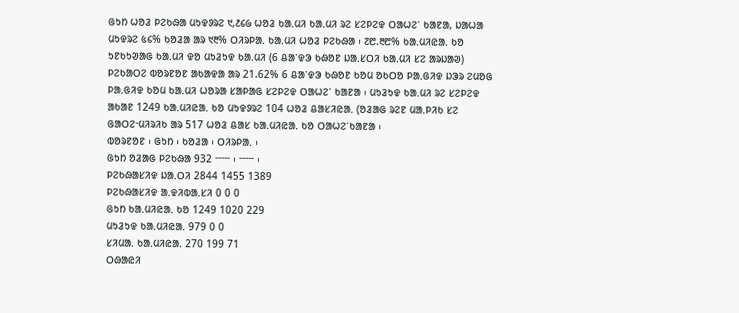ᱜᱩᱴ ᱦᱚᱲ ᱞᱮᱠᱷᱟ ᱢᱩᱫᱽᱨᱮ ᱑,᱒᱔᱙ ᱦᱚᱲ ᱠᱟᱹᱢᱤ ᱠᱟᱹᱢᱤ ᱨᱮ ᱥᱮᱞᱮᱫ ᱛᱟᱦᱮᱸ ᱠᱟᱱᱟ, ᱡᱟᱦᱟ ᱢᱩᱫᱨᱮ ᱕᱔% ᱠᱚᱲᱟ ᱟᱨ ᱑᱓% ᱛᱤᱨᱞᱟᱹ ᱠᱟᱹᱢᱤ ᱦᱚᱲ ᱞᱮᱠᱷᱟ ᱾ ᱗᱘.᱓᱘% ᱠᱟᱹᱢᱤᱭᱟᱹ ᱠᱚ ᱩᱱᱠᱩᱣᱟᱜ ᱠᱟᱹᱢᱤ ᱫᱚ ᱢᱩᱲᱩᱫ ᱠᱟᱹᱢᱤ (6 ᱪᱟᱸᱫᱳ ᱠᱷᱚᱱ ᱡᱟᱹᱥᱛᱤ ᱠᱟᱹᱢᱤ ᱥᱮ ᱟᱨᱡᱟᱣ) ᱞᱮᱠᱟᱛᱮ ᱵᱚᱨᱱᱚᱱ ᱟᱠᱟᱫᱟ ᱟᱨ 21.62% 6 ᱪᱟᱸᱫᱳ ᱠᱷᱚᱱ ᱠᱚᱢ ᱚᱠᱛᱚ ᱞᱟᱹᱜᱤᱫ ᱡᱳᱨ ᱮᱢᱚᱜ ᱞᱟᱹᱜᱤᱫ ᱠᱚᱢ ᱠᱟᱹᱢᱤ ᱦᱚᱨᱟ ᱥᱟᱞᱟᱜ ᱥᱮᱞᱮᱫ ᱛᱟᱦᱮᱸ ᱠᱟᱱᱟ ᱾ ᱢᱩᱲᱩᱫ ᱠᱟᱹᱢᱤ ᱨᱮ ᱥᱮᱞᱮᱫ ᱟᱠᱟᱱ 1249 ᱠᱟᱹᱢᱤᱭᱟᱹ ᱠᱚ ᱢᱩᱫᱽᱨᱮ 104 ᱦᱚᱲ ᱪᱟᱥᱤᱭᱟᱹ (ᱚᱲᱟᱜ ᱨᱮᱱ ᱢᱟᱹᱞᱤᱠ ᱥᱮ ᱜᱟᱛᱮᱼᱢᱤᱨᱤᱠ ᱟᱨ 517 ᱦᱚᱲ ᱪᱟᱥ ᱠᱟᱹᱢᱤᱭᱟᱹ ᱠᱚ ᱛᱟᱦᱮᱸᱠᱟᱱᱟ ᱾
ᱵᱚᱨᱱᱚᱱ ᱾ ᱜᱩᱴ ᱾ ᱠᱚᱲᱟ ᱾ ᱛᱤᱨᱞᱟᱹ ᱾
ᱜᱩᱴ ᱚᱲᱟᱜ ᱞᱮᱠᱷᱟ 932 ᱼᱼᱼᱼᱼ ᱾ ᱼᱼᱼᱼᱼ ᱾
ᱞᱮᱠᱷᱟᱥᱤᱫ ᱡᱟᱹᱛᱤ 2844 1455 1389
ᱞᱮᱠᱷᱟᱥᱤᱫ ᱟᱹᱫᱤᱵᱟᱹᱥᱤ 0 0 0
ᱜᱩᱴ ᱠᱟᱹᱢᱤᱭᱟᱹ ᱠᱚ 1249 1020 229
ᱢᱩᱲᱩᱫ ᱠᱟᱹᱢᱤᱭᱟᱹ 979 0 0
ᱥᱤᱢᱟᱹ ᱠᱟᱹᱢᱤᱭᱟᱹ 270 199 71
ᱛᱷᱟᱭᱤ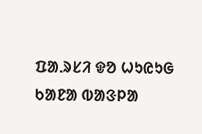ᱯᱟᱹᱨᱥᱤ ᱫᱚ ᱦᱩᱭᱩᱜ ᱠᱟᱱᱟ ᱵᱟᱝᱞᱟ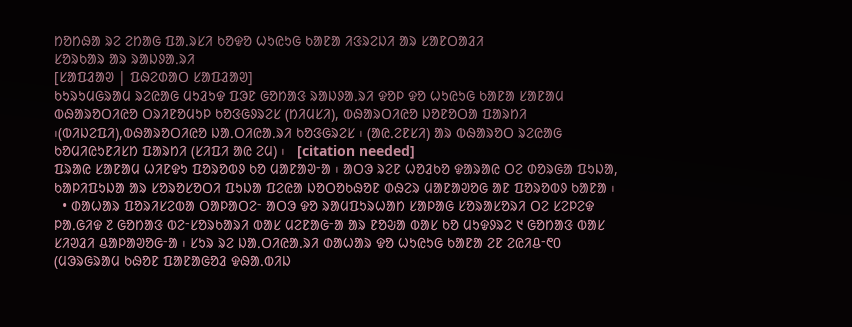ᱴᱚᱴᱷᱟ ᱨᱮ ᱮᱴᱟᱜ ᱯᱟᱹᱨᱥᱤ ᱠᱚᱫᱚ ᱦᱩᱭᱩᱜ ᱠᱟᱱᱟ ᱤᱝᱨᱮᱡᱤ ᱟᱨ ᱥᱟᱱᱛᱟᱲᱤ
ᱥᱚᱨᱠᱟᱨ ᱟᱨ ᱨᱟᱡᱽᱟᱹᱨᱤ
[ᱥᱟᱯᱲᱟᱣ | ᱯᱷᱮᱰᱟᱛ ᱥᱟᱯᱲᱟᱣ]
ᱠᱩᱨᱩᱢᱜᱨᱟᱢ ᱨᱮᱭᱟᱜ ᱢᱩᱲᱩᱫ ᱯᱳᱱ ᱜᱚᱴᱟᱝ ᱨᱟᱡᱽᱟᱹᱨᱤ ᱫᱚᱞ ᱫᱚ ᱦᱩᱭᱩᱜ ᱠᱟᱱᱟ ᱥᱟᱱᱟᱢ ᱵᱷᱟᱨᱚᱛᱤᱭᱚ ᱛᱨᱤᱱᱚᱢᱩᱞ ᱠᱚᱝᱜᱽᱨᱮᱥ (ᱴᱤᱢᱥᱤ), ᱵᱷᱟᱨᱛᱤᱭᱚ ᱡᱚᱱᱚᱛᱟ ᱯᱟᱨᱴᱤ ᱾(ᱵᱤᱡᱮᱯᱤ),ᱵᱷᱟᱨᱚᱛᱤᱭᱚ ᱡᱟᱹᱛᱤᱭᱟᱹᱨᱤ ᱠᱚᱝᱜᱨᱮᱥ ᱾ (ᱟᱭᱹᱮᱱᱥᱤ) ᱟᱨ ᱵᱷᱟᱨᱚᱛ ᱨᱮᱭᱟᱜ ᱠᱚᱢᱤᱭᱩᱱᱤᱥᱴ ᱯᱟᱨᱴᱤ (ᱥᱤᱯᱤ ᱟᱭ ᱮᱢ) ᱾   [citation needed]
ᱯᱨᱟᱭ ᱥᱟᱱᱟᱢ ᱦᱤᱱᱫᱩ ᱯᱚᱨᱚᱵᱽ ᱠᱚ ᱢᱟᱱᱟᱣᱼᱟ ᱾ ᱟᱛᱳ ᱨᱮᱱ ᱦᱚᱲᱠᱚ ᱫᱟᱨᱟᱭ ᱛᱮ ᱰᱚᱨᱜᱟ ᱯᱩᱡᱟ, ᱠᱟᱞᱤᱯᱩᱡᱟ ᱟᱨ ᱥᱚᱨᱚᱥᱚᱛᱤ ᱯᱩᱡᱟ ᱯᱮᱭᱟ ᱡᱚᱛᱚᱠᱷᱚᱱ ᱰᱷᱮᱨ ᱢᱟᱱᱟᱣᱚᱜ ᱟᱱ ᱯᱚᱨᱚᱵᱽ ᱠᱟᱱᱟ ᱾
  • ᱰᱟᱦᱟᱨ ᱯᱚᱨᱤᱥᱮᱵᱟ ᱛᱟᱞᱟᱛᱮᱼ ᱟᱛᱳ ᱫᱚ ᱨᱟᱢᱯᱩᱨᱦᱟᱴ ᱥᱟᱞᱟᱜ ᱥᱚᱨᱟᱥᱚᱨᱤ ᱛᱮ ᱥᱮᱞᱮᱫ ᱞᱟᱹᱜᱤᱫ ᱗ ᱜᱚᱴᱟᱝ ᱵᱮᱼᱥᱚᱨᱠᱟᱨᱤ ᱵᱟᱥ ᱢᱮᱱᱟᱜᱼᱟ ᱟᱨ ᱱᱚᱶᱟ ᱵᱟᱥ ᱠᱚ ᱢᱩᱫᱽᱨᱮ ᱑ ᱜᱚᱴᱟᱝ ᱵᱟᱥ ᱥᱤᱣᱲᱤ ᱪᱟᱞᱟᱣᱚᱜᱼᱟ ᱾ ᱥᱩᱨ ᱨᱮ ᱡᱟᱹᱛᱤᱭᱟᱹᱨᱤ ᱰᱟᱦᱟᱨ ᱫᱚ ᱦᱩᱭᱩᱜ ᱠᱟᱱᱟ ᱮᱱ ᱮᱭᱤᱪᱼ᱖᱐ (ᱢᱳᱨᱜᱨᱟᱢ ᱠᱷᱚᱱ ᱯᱟᱱᱟᱜᱚᱲ ᱫᱷᱟᱹᱵᱤᱡ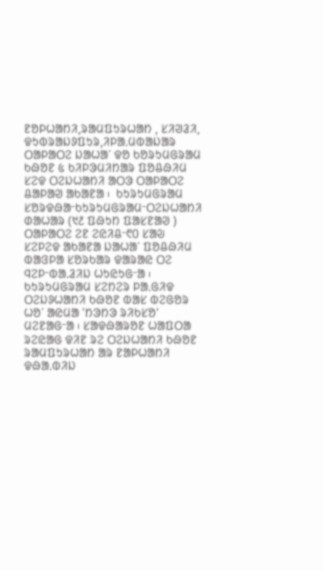ᱱᱚᱞᱦᱟᱴᱤ,ᱨᱟᱢᱯᱩᱨᱦᱟᱴ , ᱥᱤᱣᱲᱤ, ᱫᱩᱵᱨᱟᱡᱽᱯᱩᱨ,ᱤᱞᱟᱹᱢᱵᱟᱡᱟᱨ ᱛᱟᱞᱟᱛᱮ ᱡᱟᱦᱟᱸ ᱫᱚ ᱠᱚᱨᱩᱢᱜᱨᱟᱢ ᱠᱷᱚᱱ ᱕ ᱠᱤᱞᱳᱢᱤᱴᱟᱨ ᱯᱚᱪᱷᱤᱢ ᱥᱮᱫ ᱛᱮᱡᱦᱟᱴᱤ ᱟᱛᱳ ᱛᱟᱞᱟᱛᱮ ᱪᱟᱞᱟᱣ ᱟᱠᱟᱱᱟ ᱾  ᱠᱩᱨᱩᱢᱜᱨᱟᱢ ᱥᱚᱨᱫᱷᱟᱼᱠᱩᱨᱩᱢᱜᱨᱟᱢᱼᱛᱮᱡᱦᱟᱴᱤ ᱰᱟᱦᱟᱨ (᱑᱒ ᱯᱷᱩᱴ ᱯᱟᱥᱱᱟᱣ ) ᱛᱟᱞᱟᱛᱮ ᱮᱱ ᱮᱭᱤᱪᱼ᱖᱐ ᱥᱟᱶ ᱥᱮᱞᱮᱫ ᱟᱠᱟᱱᱟ ᱡᱟᱦᱟᱸ ᱯᱚᱪᱷᱤᱢ ᱵᱟᱝᱞᱟ ᱥᱚᱨᱠᱟᱨ ᱫᱟᱨᱟᱭ ᱛᱮ ᱧᱮᱞᱼᱵᱟᱹᱲᱤᱡ ᱦᱩᱭᱩᱜᱼᱟ ᱾ ᱠᱩᱨᱩᱢᱜᱨᱟᱢ ᱥᱮᱴᱮᱨ ᱞᱟᱹᱜᱤᱫ ᱛᱮᱡᱽᱦᱟᱴᱤ ᱠᱷᱚᱱ ᱵᱟᱥ ᱵᱮᱜᱚᱨ ᱦᱚᱸ ᱟᱭᱢᱟ 'ᱴᱳᱴᱳ ᱨᱤᱠᱥᱚ' ᱢᱮᱱᱟᱜᱼᱟ ᱾ ᱥᱟᱫᱷᱟᱨᱚᱱ ᱦᱟᱯᱛᱟ ᱨᱮᱭᱟᱜ ᱫᱤᱱ ᱨᱮ ᱛᱮᱡᱦᱟᱴᱤ ᱠᱷᱚᱱ ᱨᱟᱢᱯᱩᱨᱦᱟᱴ ᱟᱨ ᱱᱟᱞᱦᱟᱴᱤ ᱫᱷᱟᱹᱵᱤᱡ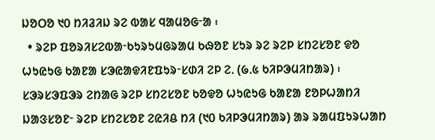ᱡᱚᱛᱚ ᱑᱐ ᱴᱤᱲᱤᱡ ᱨᱮ ᱵᱟᱥ ᱧᱟᱢᱚᱜᱼᱟ ᱾
  • ᱨᱮᱞ ᱯᱚᱨᱤᱥᱮᱵᱟᱼᱠᱩᱨᱩᱢᱜᱨᱟᱢ ᱠᱷᱚᱱ ᱥᱩᱨ ᱨᱮ ᱨᱮᱞ ᱥᱴᱮᱥᱚᱱ ᱫᱚ ᱦᱩᱭᱩᱜ ᱠᱟᱱᱟ ᱥᱳᱭᱟᱫᱤᱱᱯᱩᱨᱼᱥᱰᱤ ᱮᱞ ᱮᱹ (᱙ᱹ᱕ ᱠᱤᱞᱳᱢᱤᱴᱟᱨ) ᱾  ᱥᱳᱨᱥᱳᱯᱳᱨ ᱮᱴᱟᱜ ᱨᱮᱞ ᱥᱴᱮᱥᱚᱱ ᱠᱚᱫᱚ ᱦᱩᱭᱩᱜ ᱠᱟᱱᱟ ᱱᱚᱞᱦᱟᱴᱤ ᱡᱟᱝᱥᱚᱱᱼ ᱨᱮᱞ ᱥᱴᱮᱥᱚᱱ ᱮᱭᱤᱪ ᱴᱤ (᱑᱐ ᱠᱤᱞᱳᱢᱤᱴᱟᱨ) ᱟᱨ ᱨᱟᱢᱯᱩᱨᱦᱟᱴ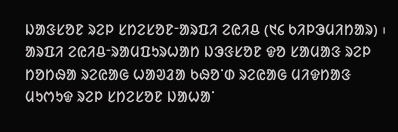ᱡᱟᱝᱥᱚᱱ ᱨᱮᱞ ᱥᱴᱮᱥᱚᱱᱼᱟᱨᱯᱤ ᱮᱭᱤᱪ (᱑᱔ ᱠᱤᱞᱳᱢᱤᱴᱟᱨ) ᱾   ᱟᱨᱯᱤ ᱮᱭᱤᱪᱼᱨᱟᱢᱯᱩᱨᱦᱟᱴ ᱡᱳᱝᱥᱚᱱ ᱫᱚ ᱥᱟᱢᱟᱝ ᱨᱮᱞ ᱴᱚᱴᱷᱟ ᱨᱮᱭᱟᱜ ᱦᱟᱣᱲᱟ ᱠᱷᱚᱸᱰ ᱨᱮᱭᱟᱜ ᱢᱤᱫᱴᱟᱝ ᱢᱩᱬᱩᱫ ᱨᱮᱞ ᱥᱴᱮᱥᱚᱱ ᱡᱟᱦᱟᱸ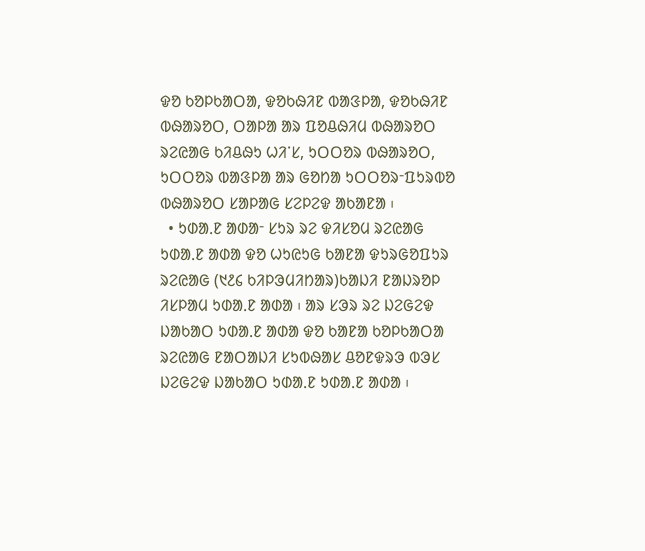ᱫᱚ ᱠᱚᱞᱠᱟᱛᱟ, ᱫᱚᱠᱷᱤᱱ ᱵᱟᱝᱞᱟ, ᱫᱚᱠᱷᱤᱱ ᱵᱷᱟᱨᱚᱛ, ᱛᱟᱞᱟ ᱟᱨ ᱯᱚᱪᱷᱤᱢ ᱵᱷᱟᱨᱚᱛ ᱨᱮᱭᱟᱜ ᱠᱤᱪᱷᱩ ᱦᱤᱸᱥ, ᱩᱛᱛᱚᱨ ᱵᱷᱟᱨᱚᱛ, ᱩᱛᱛᱚᱨ ᱵᱟᱝᱞᱟ ᱟᱨ ᱜᱚᱴᱟ ᱩᱛᱛᱚᱨᱼᱯᱩᱨᱵᱚ ᱵᱷᱟᱨᱚᱛ ᱥᱟᱞᱟᱜ ᱥᱮᱞᱮᱫ ᱟᱠᱟᱱᱟ ᱾
  • ᱩᱰᱟᱹᱱ ᱟᱰᱟᱼ ᱥᱩᱨ ᱨᱮ ᱫᱤᱥᱚᱢ ᱨᱮᱭᱟᱜ ᱩᱰᱟᱹᱱ ᱟᱰᱟ ᱫᱚ ᱦᱩᱭᱩᱜ ᱠᱟᱱᱟ ᱫᱩᱨᱜᱚᱯᱩᱨ ᱨᱮᱭᱟᱜ (᱑᱒᱔ ᱠᱤᱞᱳᱢᱤᱴᱟᱨ)ᱠᱟᱡᱤ ᱱᱟᱡᱨᱚᱞ ᱤᱥᱞᱟᱢ ᱩᱰᱟᱹᱱ ᱟᱰᱟ ᱾ ᱟᱨ ᱥᱳᱨ ᱨᱮ ᱡᱮᱜᱮᱫ ᱡᱟᱠᱟᱛ ᱩᱰᱟᱹᱱ ᱟᱰᱟ ᱫᱚ ᱠᱟᱱᱟ ᱠᱚᱞᱠᱟᱛᱟ ᱨᱮᱭᱟᱜ ᱱᱟᱛᱟᱡᱤ ᱥᱩᱵᱷᱟᱥ ᱪᱚᱱᱫᱨᱳ ᱵᱳᱥ ᱡᱮᱜᱮᱫ ᱡᱟᱠᱟᱛ ᱩᱰᱟᱹᱱ ᱩᱰᱟᱹᱱ ᱟᱰᱟ ᱾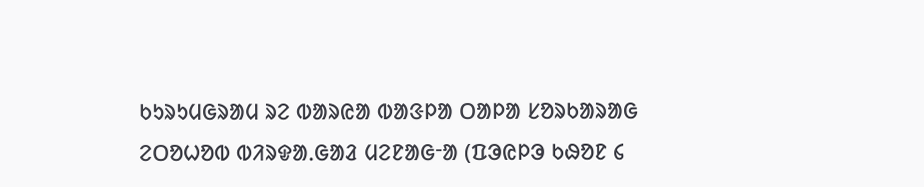ᱠᱩᱨᱩᱢᱜᱨᱟᱢ ᱨᱮ ᱵᱟᱨᱭᱟ ᱵᱟᱝᱞᱟ ᱛᱟᱞᱟ ᱥᱚᱨᱠᱟᱨᱟᱜ ᱮᱛᱚᱦᱚᱵ ᱵᱤᱨᱫᱟᱹᱜᱟᱲ ᱢᱮᱱᱟᱜᱼᱟ (ᱯᱳᱭᱞᱳ ᱠᱷᱚᱱ ᱔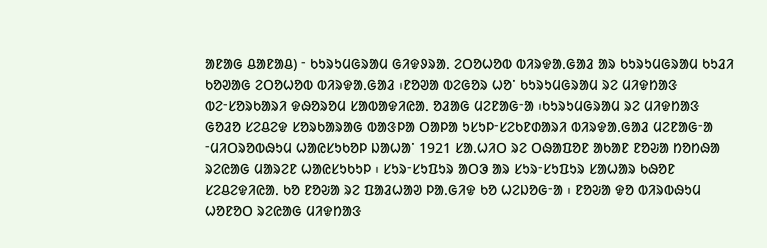ᱟᱱᱟᱜ ᱪᱟᱱᱟᱪ) ᱼ ᱠᱩᱨᱩᱢᱜᱨᱟᱢ ᱜᱤᱫᱽᱨᱟᱹ ᱮᱛᱚᱦᱚᱵ ᱵᱤᱨᱫᱟᱹᱜᱟᱲ ᱟᱨ ᱠᱩᱨᱩᱢᱜᱨᱟᱢ ᱠᱩᱲᱤ ᱠᱚᱣᱟᱜ ᱮᱛᱚᱦᱚᱵ ᱵᱤᱨᱫᱟᱹᱜᱟᱲ ᱾ᱱᱚᱣᱟ ᱵᱮᱜᱚᱨ ᱦᱚᱸ ᱠᱩᱨᱩᱢᱜᱨᱟᱢ ᱨᱮ ᱢᱤᱫᱴᱟᱝ ᱵᱮᱼᱥᱚᱨᱠᱟᱨᱤ ᱫᱷᱚᱨᱚᱢ ᱥᱟᱵᱟᱫᱤᱭᱟᱹ ᱚᱲᱟᱜ ᱢᱮᱱᱟᱜᱼᱟ ᱾ᱠᱩᱨᱩᱢᱜᱨᱟᱢ ᱨᱮ ᱢᱤᱫᱴᱟᱝ ᱜᱚᱲᱚ ᱥᱮᱪᱮᱫ ᱥᱚᱨᱠᱟᱨᱟᱜ ᱵᱟᱝᱞᱟ ᱛᱟᱞᱟ ᱩᱥᱩᱞᱼᱥᱮᱠᱱᱰᱟᱨᱤ ᱵᱤᱨᱫᱟᱹᱜᱟᱲ ᱢᱮᱱᱟᱜᱼᱟ ᱼᱢᱤᱛᱨᱚᱵᱷᱩᱢ ᱦᱟᱭᱥᱩᱠᱚᱞ ᱡᱟᱦᱟᱸ 1921 ᱥᱟᱹᱦᱤᱛ ᱨᱮ ᱛᱷᱟᱯᱚᱱ ᱟᱠᱟᱱ ᱱᱚᱶᱟ ᱴᱚᱴᱷᱟ ᱨᱮᱭᱟᱜ ᱢᱟᱨᱮᱱ ᱦᱟᱭᱥᱩᱠᱩᱞ ᱾ ᱥᱩᱨᱼᱥᱩᱯᱩᱨ ᱟᱛᱳ ᱟᱨ ᱥᱩᱨᱼᱥᱩᱯᱩᱨ ᱥᱟᱦᱟᱨ ᱠᱷᱚᱱ ᱥᱮᱪᱮᱫᱤᱭᱟᱹ ᱠᱚ ᱱᱚᱶᱟ ᱨᱮ ᱯᱟᱲᱦᱟᱣ ᱞᱟᱹᱜᱤᱫ ᱠᱚ ᱦᱮᱡᱚᱜᱼᱟ ᱾ ᱱᱚᱶᱟ ᱫᱚ ᱵᱤᱨᱵᱷᱩᱢ ᱦᱚᱱᱚᱛ ᱨᱮᱭᱟᱜ ᱢᱤᱫᱴᱟᱝ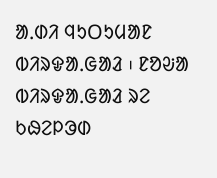ᱟᱹᱰᱤ ᱧᱩᱛᱩᱢᱟᱱ ᱵᱤᱨᱫᱟᱹᱜᱟᱲ ᱾ ᱱᱚᱶᱟ ᱵᱤᱨᱫᱟᱹᱜᱟᱲ ᱨᱮ ᱠᱷᱮᱞᱳᱰ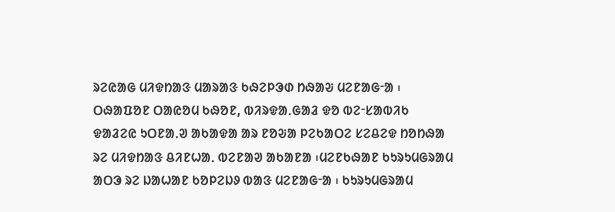ᱨᱮᱭᱟᱜ ᱢᱤᱫᱴᱟᱝ ᱢᱟᱨᱟᱝ ᱠᱷᱮᱞᱳᱰ ᱴᱷᱟᱶ ᱢᱮᱱᱟᱜᱼᱟ ᱾ ᱛᱷᱟᱯᱚᱱ ᱛᱟᱭᱚᱢ ᱠᱷᱚᱱ, ᱵᱤᱨᱫᱟᱹᱜᱟᱲ ᱫᱚ ᱵᱮᱼᱥᱟᱵᱤᱠ ᱫᱟᱲᱮᱭ ᱩᱛᱱᱟᱹᱣ ᱟᱠᱟᱫᱟ ᱟᱨ ᱱᱚᱶᱟ ᱞᱮᱠᱟᱛᱮ ᱥᱮᱪᱮᱫ ᱴᱚᱴᱷᱟ ᱨᱮ ᱢᱤᱫᱴᱟᱝ ᱪᱤᱱᱦᱟᱹ ᱵᱮᱱᱟᱣ ᱟᱠᱟᱱᱟ ᱾ᱢᱮᱱᱠᱷᱟᱱ ᱠᱩᱨᱩᱢᱜᱨᱟᱢ ᱟᱛᱳ ᱨᱮ ᱡᱟᱦᱟᱱ ᱠᱚᱞᱮᱡᱽ ᱵᱟᱝ ᱢᱮᱱᱟᱜᱼᱟ ᱾ ᱠᱩᱨᱩᱢᱜᱨᱟᱢ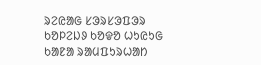ᱨᱮᱭᱟᱜ ᱥᱳᱨᱥᱳᱯᱳᱨ ᱠᱚᱞᱮᱡᱽ ᱠᱚᱫᱚ ᱦᱩᱭᱩᱜ ᱠᱟᱱᱟ ᱨᱟᱢᱯᱩᱨᱦᱟᱴ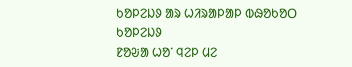ᱠᱚᱞᱮᱡᱽ ᱟᱨ ᱦᱤᱨᱟᱞᱟᱞ ᱵᱷᱚᱠᱚᱛ ᱠᱚᱞᱮᱡᱽ
ᱱᱚᱶᱟ ᱦᱚᱸ ᱧᱮᱞ ᱢᱮ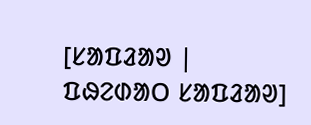[ᱥᱟᱯᱲᱟᱣ | ᱯᱷᱮᱰᱟᱛ ᱥᱟᱯᱲᱟᱣ]